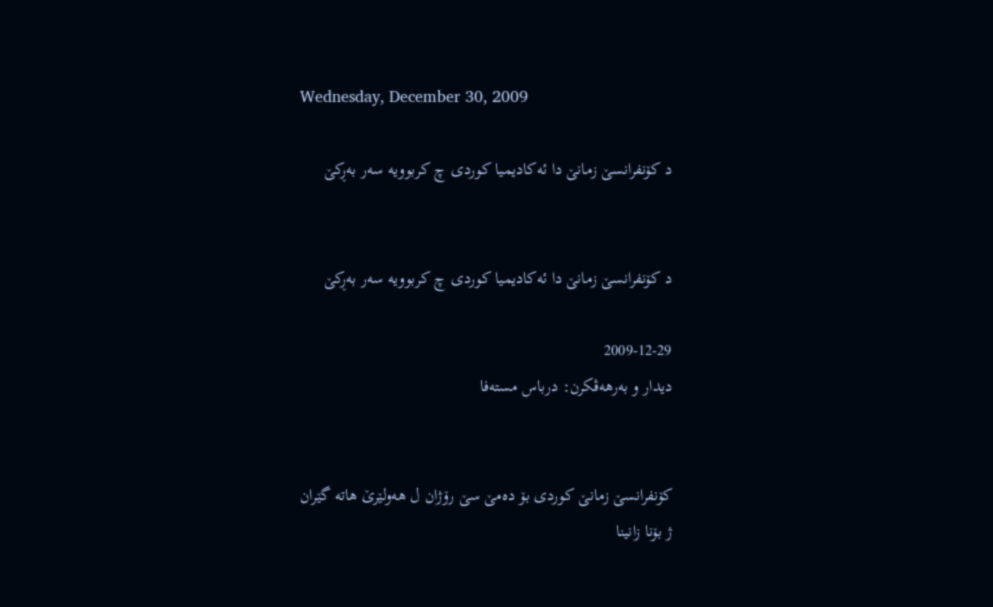Wednesday, December 30, 2009

د کۆنفرانسێ زمانێ دا ئه‌کادیمیا کوردی چ کربوویه‌ سه‌ر به‌ڕکێ


د كۆنفرانسێ زمانێ دا ئه‌كاديميا كوردى چ كربوويه‌ سه‌ر به‌ڕكێ

2009-12-29
ديدار و به‌رهه‌ڤكرن: درباس مسته‌فا


كۆنفرانسێ زمانێ كوردى بۆ ده‌مێ سێ رۆژان ل هه‌ولێرێ هاته‌ گێران
ژ بۆنا زانينا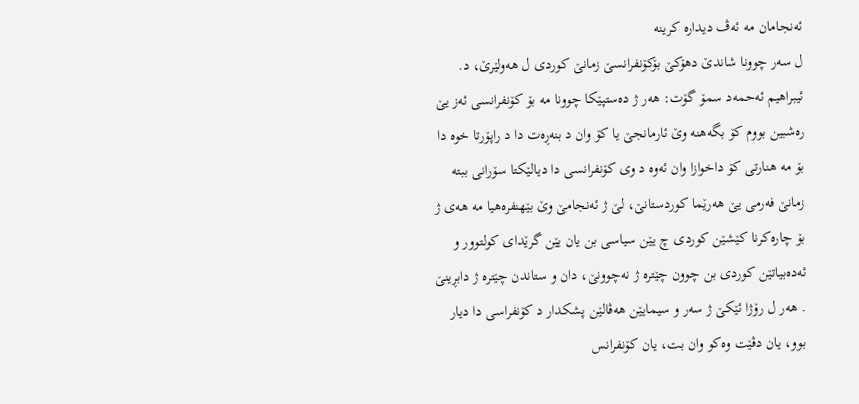ئه‌نجامان مه‌ ئه‌ڤ ديداره‌ كرينه‌
ل سه‌ر چوونا شاندێ دهۆكێ بۆكۆنفرانسێ زمانێ كوردى ل هه‌ولێرێ، د. ئيبراهيم ئه‌حمه‌د سمۆ گۆت: هه‌ر ژ ده‌ستپێكا چوونا مه‌ بۆ كۆنفرانسى ئه‌ز يێ ره‌شبين بووم كۆ بگه‌هنه‌ وێ ئارمانجێ يا كۆ وان د بنه‌ڕه‌ت دا د راپۆرتا خوه‌ دا بۆ مه‌ هنارتى كۆ داخوازا وان ئه‌وه‌ د وى كۆنفرانسى دا ديالێكتا سۆرانى ببته‌ زمانێ فه‌رمى يێ هه‌رێما كوردستانێ، لێ ژ ئه‌نجامێ وێ بێهنفره‌هيا مه‌ هه‌ى ژ بۆ چاره‌كرنا كێشێن كوردى چ يێن سياسى بن يان يێن گرێداى كو‌لتوور و ئه‌ده‌بياتێن كوردى بن چوون چێتره‌ ژ نه‌چوونێ، دان و ستاندن چێتره‌ ژ دابڕينێ . هه‌ر ل رۆژا ئێكێ ژ سه‌ر و سيمايێن هه‌ڤالێن پشكدار د كۆنفراسى دا ديار بوو، يان دڤێت وه‌كو وان بت، يان كۆنفرانس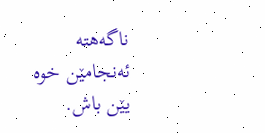ناگه‌هته‌ ئه‌نجامێن خوه‌ يێن باش.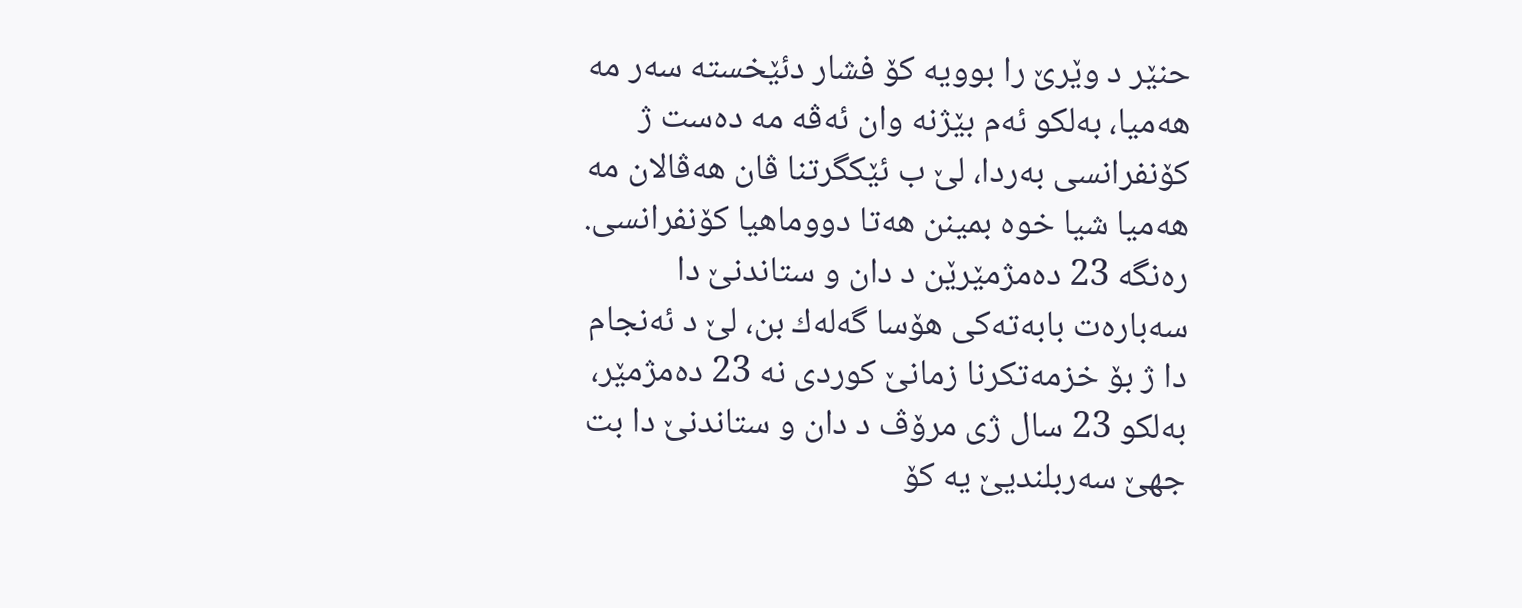حنێر د وێرێ را بوويه‌ كۆ فشار دئێخسته‌ سه‌ر مه‌ هه‌ميا، به‌لكو ئه‌م بێژنه‌ وان ئه‌ڤه‌ مه‌ ده‌ست ژ كۆنفرانسى به‌ردا، لێ ب ئێكگرتنا ڤان هه‌ڤالان مه‌ هه‌ميا شيا خوه‌ بمينن هه‌تا دووماهيا كۆنفرانسى. ره‌نگه‌ 23 ده‌مژمێرێن د دان و ستاندنێ دا سه‌باره‌ت بابه‌ته‌كى هۆسا گه‌له‌ك بن، لێ د ئه‌نجام دا ژ بۆ خزمه‌تكرنا زمانێ كوردى نه‌ 23 ده‌مژمێر، به‌لكو 23 سال ژى مرۆڤ د دان و ستاندنێ دا بت جهێ سه‌ربلنديێ يه‌ كۆ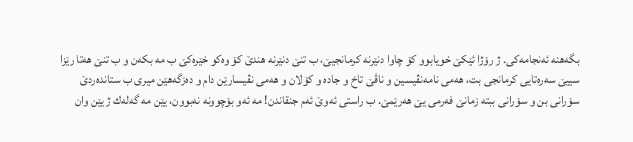بگه‌هنه‌ ئه‌نجامه‌كى. ژ رۆژا ئێكێ خويابوو كۆ چاوا دنێرنه‌ كرمانجيێ، ب تنێ دنێرنه‌ هندێ كۆ وه‌كو خێره‌كێ ب مه‌ بكه‌ن و ب تنێ هه‌تا رێزا سييێ سه‌ره‌تايى كرمانجى بت، هه‌مى نامه‌نڤيسين و ناڤێ تاخ و جاده‌ و كۆلان و هه‌مى نڤيسارێن دام و ده‌زگه‌هێن ميرى ب ستانده‌ردێ سۆرانى بن و سۆرانى ببته‌ زمانێ فه‌رمى يێ هه‌رێمێ. ب راستى ئه‌وێ ئه‌م جنقاندن! مه‌ ئه‌و بۆچوونه‌ نه‌بوون، يێن مه‌ گه‌له‌ك ژ يێن وان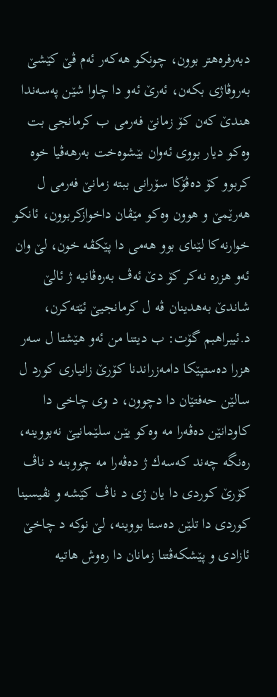دبه‌رفره‌هتر بوون، چونكو هه‌كه‌ر ئه‌م ڤێ كێشێ به‌روڤاژى بكه‌ن، ئه‌رێ ئه‌و دا چاوا شێن په‌سه‌ندا هندێ كه‌ن كۆ زمانێ فه‌رمى ب كرمانجى بت
وه‌كو ديار بووى ئه‌وان بێشوه‌خت به‌رهه‌ڤيا خوه‌ كربوو كۆ ده‌ڤۆكا سۆرانى ببته‌ زمانێ فه‌رمى ل هه‌رێمێ و هوون وه‌كو مێڤان داخوازكربوون، ئانكو خوارنه‌كا لێناى بوو هه‌مى دا پێكڤه‌ خون، لێ وان ئه‌و هزره‌ نه‌كر كۆ دێ ئه‌ڤ به‌ره‌ڤانيه‌ ژ ئالێ شاندێ به‌هدينان ڤه‌ ل كرمانجيێ ئێته‌كرن، د.ئيبراهبم گۆت: ب ديتنا من ئه‌و هێشتا ل سه‌ر هزرا ده‌ستپێكا دامه‌زراندنا كۆرێ زانيارى كورد ل سالێن حه‌فتێان دا دچوون، د وى چاخى دا كاودانێن ده‌ڤه‌را مه‌ وه‌كو يێن سلێمانيێ نه‌بووينه‌، ره‌نگه‌ چه‌ند كه‌سه‌ك ژ ده‌ڤه‌را مه‌ چووبنه‌ د ناڤ كۆرێ كوردى دا يان ژى د ناڤ كێشه‌ و نڤيسينا كوردى دا تلێن ده‌ستا بووينه‌، لێ نوكه‌ د چاخێ ئازادى و پێشكه‌ڤتنا زمانان دا ره‌وش هاتيه‌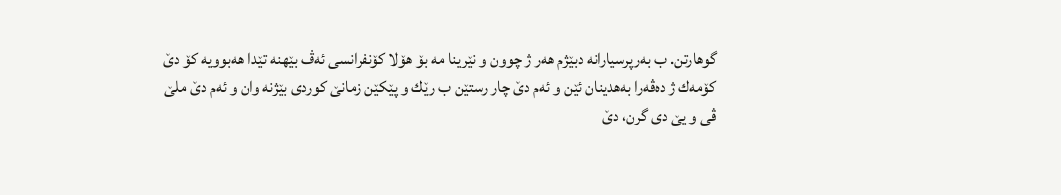گوهارتن. ب به‌رپرسيارانه‌ دبێژم هه‌ر ژ چوون و نێرينا مه‌ بۆ هۆلا كۆنفرانسى ئه‌ڤ بێهنه‌ تێدا هه‌بوويه‌ كۆ دێ كۆمه‌ك ژ ده‌ڤه‌را به‌هدينان ئێن و ئه‌م دێ چار رستێن ب رێك و پێكێن زمانێ كوردى بێژنه‌ وان و ئه‌م دێ ملێ ڤى و يێ دى گرن، دێ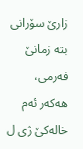زارێ سۆرانى بته زمانێ فه‌رمى، هه‌كه‌ر ئه‌م خاله‌كێ ژى ل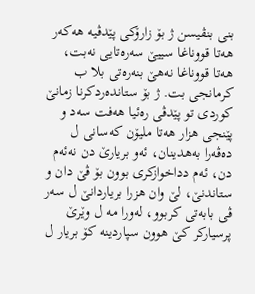بنى بنڤيسن ژ بۆ زارۆكى پێدڤيه‌ هه‌كه‌ر هه‌تا قووناغا سييێ سه‌ره‌تايى نه‌بت، هه‌تا قووناغا نه‌هێ بنه‌ره‌تى بلا ب كرمانجى بت. ژ بۆ ستانده‌ردكرنا زمانێ كوردى تو پێدڤى ره‌ئيا هه‌فت سه‌د و پێنجى هزار هه‌تا مليۆن كه‌سانى ل ده‌ڤه‌را به‌هدينان، ئه‌و بريارێ دن نه‌ئه‌م دن، ئه‌م دداخوازكرى بوون بۆ ڤێ دان و ستاندنێ، لێ وان هزرا برياردانێ ل سه‌ر ڤى بابه‌تى كربوو، له‌ورا مه‌ ل وێرێ پرسياركر كێ هوون سپاردينه‌ كۆ بريار ل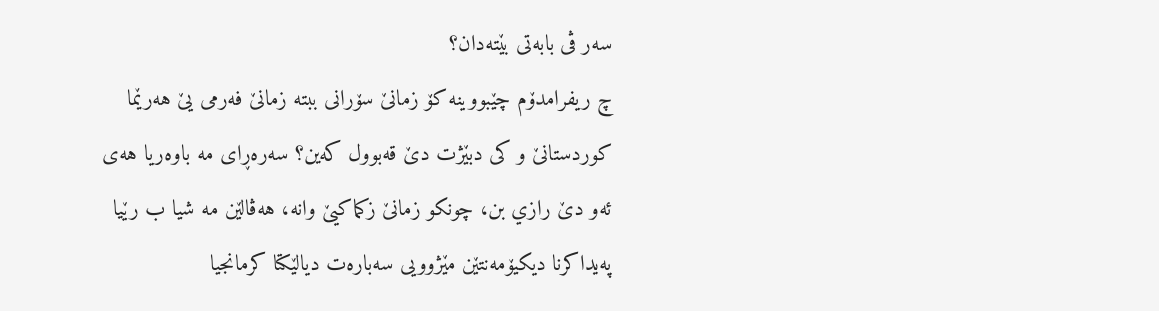سه‌ر ڤى بابه‌تى بێته‌دان؟
چ ريفرامدۆم چێبووينه‌ كۆ زمانێ سۆرانى ببته‌ زمانێ فه‌رمى يێ هه‌رێما كوردستانێ و كى دبێژت دێ قه‌بوول كه‌ين؟ سه‌ره‌ڕاى مه‌ باوه‌ريا هه‌ى ئه‌و دێ رازي بن، چونكو زمانێ زكماكيێ وانه‌، هه‌ڤالێن مه‌ شيا ب رێيا په‌يداكرنا ديكيۆمه‌نتێن مێژوويى سه‌باره‌ت ديالێكتا كرمانجيا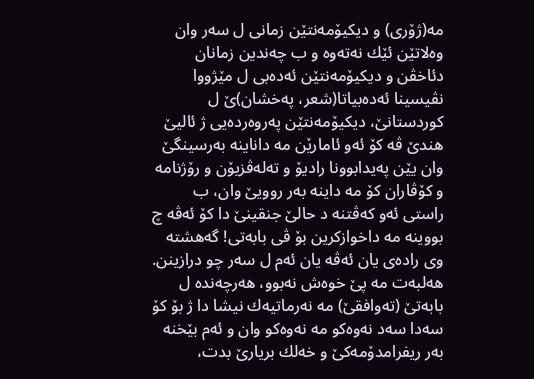مه‌(ژۆرى) و ديكيۆمه‌نتێن زمانى ل سه‌ر وان وه‌لاتێن ئێك نه‌ته‌وه‌ و ب چه‌ندين زمانان دئاخڤن و ديكيۆمه‌نتێن ئه‌ده‌بى ل مێژووا نڤيسينا ئه‌ده‌بياتا(شعر، په‌خشان)ێ ل كوردستانێ، ديكيۆمه‌نتێن په‌روه‌رده‌يى ژ ئاليێ هندێ ڤه‌ كۆ ئه‌و ئامارێن مه‌ داناينه‌ به‌رسينگێ وان يێن په‌يدابوونا راديۆ و ته‌له‌ڤزيۆن و رۆژنامه‌ و كۆڤاران كۆ مه‌ داينه‌ به‌ر روويێ وان، ب راستى ئه‌و كه‌ڤتنه‌ د حالێ جنقينێ دا كۆ ئه‌ڤه‌ چ بووينه‌ مه‌ داخوازكرين بۆ ڤى بابه‌تی! گه‌‌هشته‌ وى راده‌ى يان ئه‌ڤه‌ يان ئه‌م ل سه‌ر چو درازينن. هه‌لبه‌ت مه‌ پێ خوه‌ش نه‌بوو، هه‌رچه‌نده‌ ل بابه‌تێ (ته‌وافقێ) مه‌ نه‌رماتيه‌ك نيشا دا ژ بۆ كۆ سه‌دا سه‌د نه‌وه‌كو مه‌ نه‌وه‌كو وان و ئه‌م بێخنه‌ به‌ر ريفرامدۆمه‌كێ و خه‌لك بريارێ بدت،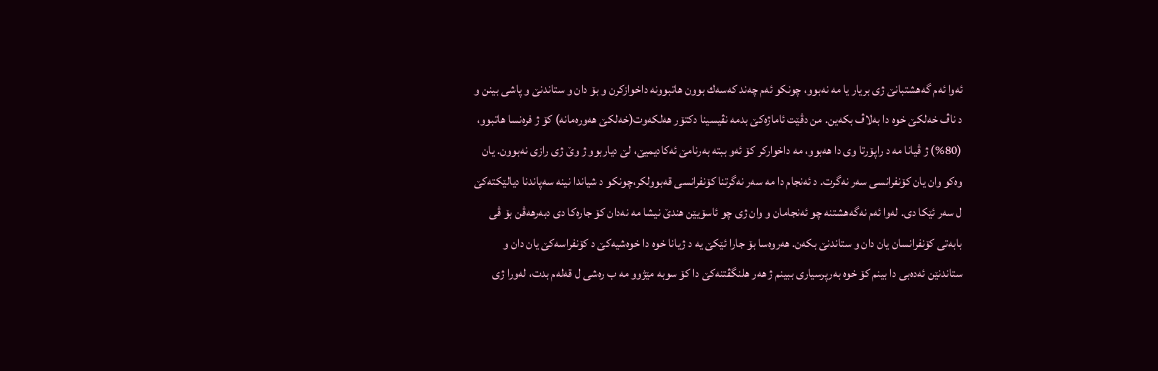ئه‌وا ئه‌م گه‌هشتبانێ ژى بريار يا مه‌ نه‌بوو، چونكو ئه‌م چه‌ند كه‌سه‌ك بوون هاتبوونه‌ داخوازكرن و بۆ دان و ستاندنێ و پاشى بينن و د ناڤ خه‌لكێ خوه‌ دا به‌لاڤ بكه‌ين. من دڤێت ئاماژه‌كێ بدمه‌ نڤيسينا دكتۆر هه‌لكه‌وت(خه‌لكێ هه‌وره‌مانه‌) كۆ ژ فره‌نسا هاتبوو، (80%) ژ ڤيانا مه‌ د راپۆرتا وى دا هه‌بوو، مه‌ داخواركر كۆ ئه‌و ببته‌ به‌رنامێ ئه‌كاديميێ، لێ دياربوو ژ وێ ژى رازى نه‌بوون. يان وه‌كو وان يان كۆنفرانسى سه‌ر نه‌گرت. د ئه‌نجام دا مه‌ سه‌ر نه‌گرتنا كۆنفرانسى قه‌بوولكر،چونكو د شياندا نينه‌ سه‌پاندنا ديالێكته‌كێ ل سه‌ر ئێكا دى. له‌وا ئه‌م نه‌گه‌هشتنه‌ چو ئه‌نجامان و وان ژى چو ئاسۆيێن هندێ نيشا مه‌ نه‌دان كۆ جاره‌كا دى دبه‌رهه‌ڤن بۆ ڤى بابه‌تى كۆنفرانسان يان دان و ستاندنێ بكه‌ن. هه‌روه‌سا بۆ جارا ئێكێ يه‌ د ژيانا خوه‌ دا خوه‌شيه‌كێ د كۆنفراسه‌كێ يان دان و ستاندنێن ئه‌ده‌بى دا بينم كۆ خوه‌ به‌رپرسيارى ببينم ژ هه‌ر هلنگڤتنه‌كێ دا كۆ سوبه‌ مێژوو مه‌ ب ره‌شى ل قه‌له‌م بدت، له‌ورا ژى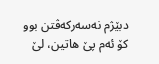دبێژم نه‌سه‌ركه‌ڤتن بوو كۆ ئه‌م پێ هاتين، لێ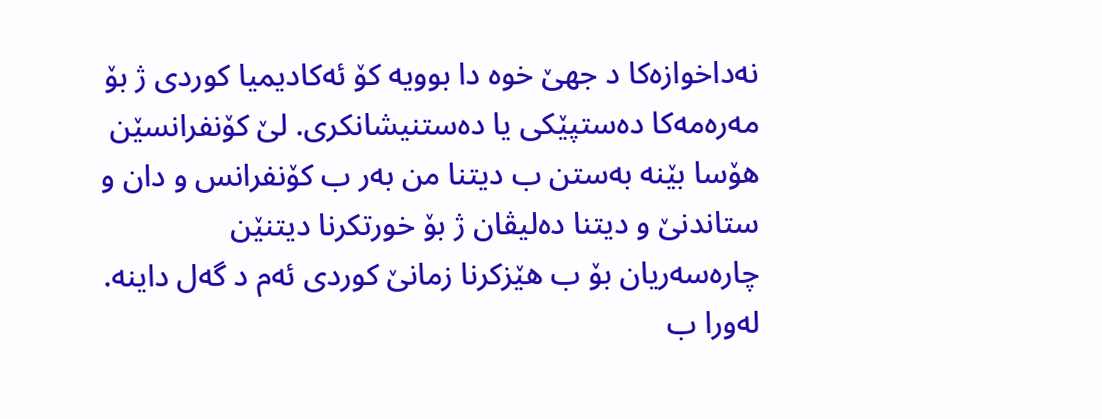نه‌داخوازه‌كا د جهێ خوه‌ دا بوويه‌ كۆ ئه‌كاديميا كوردى ژ بۆ مه‌ره‌مه‌كا ده‌ستپێكى يا ده‌ستنيشانكرى. لێ كۆنفرانسێن هۆسا بێنه‌ به‌ستن ب ديتنا من به‌ر ب كۆنفرانس و دان و ستاندنێ و ديتنا ده‌ليڤان ژ بۆ خورتكرنا ديتنێن چاره‌سه‌ريان بۆ ب هێزكرنا زمانێ كوردى ئه‌م د گه‌ل داينه‌. له‌ورا ب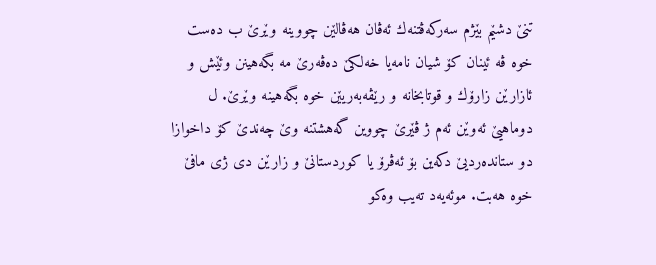تنێ دشێم بێژم سه‌ركه‌ڤتنه‌ك ئه‌ڤان هه‌ڤالێن چووينه‌ وێرێ ب ده‌ست خوه‌ ڤه‌ ئينان كۆ شيان نامه‌يا خه‌لكێ ده‌ڤه‌رێ مه‌ بگه‌هينن وئێش و ئازارێن زارۆك و قوتابخانه‌ و رێڤه‌به‌ريێن خوه‌ بگه‌هينه‌ وێرێ. ل دوماهيێ ئه‌وێن ئه‌م ژ ڤێرێ چووين گه‌هشتنه‌ وێ چه‌ندێ كۆ داخوازا دو ستانده‌رديێ دكه‌ين بۆ ئه‌ڤرۆ يا كوردستانێ و زارێن دى ژى مافێ خوه‌ هه‌بت. موئه‌يه‌د ته‌يب وه‌كو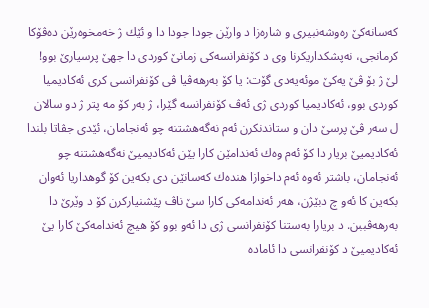كه‌سانه‌كێ ره‌وشه‌نبيرى و شاره‌زا د وارێن جودا جودا دا و ئێك ژ خه‌مخوه‌رێن ده‌ڤۆكا كرمانجى، نه‌پشكداريكرنا وى د كۆنفرانسه‌كى زمانێ كوردى دا جهێ پرسيارێ بوو! لێ ژ بۆ ڤێ يه‌كێ موئه‌يه‌دى گۆت: يا كۆ به‌رهه‌ڤيا ڤى كۆنفرانسى كرى ئه‌كاديميا كوردى بوو، ئه‌كاديميا كوردى ژى ئه‌ڤ كۆنفرانسه‌ گێرا، ژ به‌ر كۆ مه‌ پتر ژ دو سالان ل سه‌ر ڤێ پرسێ دان و ستاندنكرن ئه‌م نه‌گه‌هشتنه‌ چو ئه‌نجامان، ئێدى جڤاتا بلندا ئه‌كاديميێ بريار دا كۆ ئه‌م وه‌ك ئه‌ندامێن كارا يێن ئه‌كاديميێ نه‌گه‌هشتنه‌ چو ئه‌نجامان، باشتر ئه‌وه‌ ئه‌م داخوازا هنده‌ك كه‌سانێن دى بكه‌ين كۆ گوهداريا ئه‌وان بكه‌ين كا ئه‌و چ دبێژن، هه‌ر ئه‌ندامه‌كى كارا سێ ناڤ پێشنياركرن كۆ د وێرێ دا به‌رهه‌ڤببن. د بريارا به‌ستنا كۆنفرانسى ژى دا ئه‌و بوو كۆ هيچ ئه‌ندامه‌كێ كارا يێ ئه‌كاديميێ د كۆنفرانسى دا ئاماده‌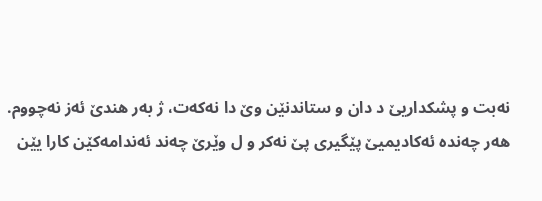نه‌بت و پشكداريێ د دان و ستاندنێن وێ دا نه‌كه‌ت، ژ به‌ر هندێ ئه‌ز نه‌چووم.
هه‌ر چه‌نده‌ ئه‌كاديميێ پێگيرى پێ نه‌كر و ل وێرێ چه‌ند ئه‌ندامه‌كێن كارا يێن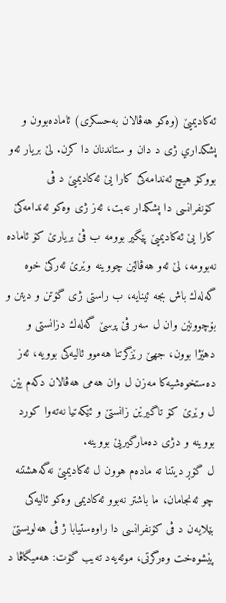ئه‌كاديميێ (وه‌كو هه‌ڤالان به‌حسكرى) ئاماده‌بوون و پشكداري ژى د دان و ستاندنان دا كرن. لێ بريار ئه‌و بووكۆ هيچ ئه‌ندامه‌كێ كارا يێ ئه‌كاديميێ د ڤى كۆنفرانسى دا پشكدار نه‌بت، ئه‌ز ژى وه‌كو ئه‌ندامه‌كێ كارا يێ ئه‌كاديميێ پێگير بوومه‌ ب ڤێ بريارێ كۆ ئاماده‌ نه‌بوومه‌، لێ ئه‌و هه‌ڤالێن چووينه‌ وێرێ ئه‌ركێ خوه‌ گه‌له‌ك باش بجه ئينايه‌، ب راستى ژى گۆتن و ديتن و بۆچوونێن وان ل سه‌ر ڤێ پرسێ گه‌له‌ك دزانستى و دهێژا بوون، جهێ رێزگرتنا هه‌موو ئاليه‌كى بوويه‌، ئه‌ز ده‌ستخوه‌شيه‌كا مه‌زن ل وان هه‌مى هه‌ڤالان دكه‌م يێن ل وێرێ كۆ تاگيرێن زانستێ و ئێكه‌تيا نه‌ته‌وا كورد بووينه‌ و دژى ده‌مارگيريێ بووينه‌.
ل گۆڕ ديتنا ته‌ ماده‌م هوون ل ئه‌كاديميێ نه‌گه‌هشتنه‌ چو ئه‌نجامان، ما باشتر نه‌بوو ئه‌كاديمى وه‌كو ئاليه‌كى بێلايه‌ن د ڤى كۆنفرانسى دا راوه‌ستيابا ژ ڤى هه‌لويستێ پێشوه‌خت وه‌رگرتى، موئه‌يه‌د ته‌يب گۆت: هه‌ميگاڤا د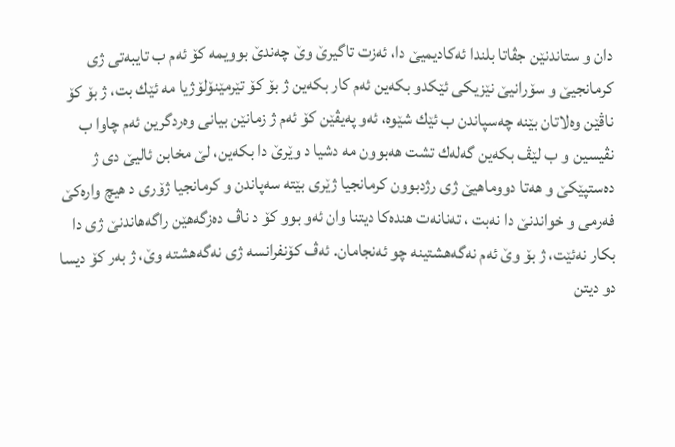دان و ستاندنێن جڤاتا بلندا ئه‌كاديميێ دا، ئه‌زت تاگيرێ وێ چه‌ندێ بوويمه‌ كۆ ئه‌م ب تايبه‌تى ژى كرمانجيێ و سۆرانيێ نێزيكى ئێكدو بكه‌ين ئه‌‌م كار بكه‌ين ژ بۆ كۆ تێرمێنۆلۆژيا مه‌ ئێك بت، ژ بۆ كۆ ناڤێن وه‌لاتان بێنه‌ چه‌سپاندن ب ئێك شێوه‌، ئه‌و په‌يڤێن كۆ ئه‌م ژ زمانێن بيانى وه‌ردگرين ئه‌م چاوا ب نڤيسين و ب لێڤ بكه‌ين گه‌له‌ك تشت هه‌بوون مه‌ دشيا د وێرێ دا بكه‌ين، لێ مخابن ئاليێ دى ژ ده‌ستپێكێ و هه‌تا دووماهيێ ژى رژدبوون كرمانجيا ژێرى بێته‌ سه‌پاندن و كرمانجيا ژۆرى د هيچ واره‌كێ فه‌رمى و خواندنێ دا نه‌بت ، ته‌نانه‌ت هنده‌كا ديتنا وان ئه‌و بوو كۆ د ناڤ ده‌زگه‌هێن راگه‌هاندنێ ژى دا بكار نه‌ئێت، ژ بۆ وێ ئه‌م نه‌گه‌هشتينه‌ چو ئه‌نجامان. ئه‌ڤ كۆنفرانسه‌ ژى نه‌گه‌هشته‌ وێ، ژ به‌ر كۆ ديسا دو ديتن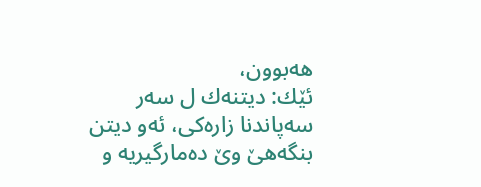هه‌بوون،
ئێك: ديتنه‌ك ل سه‌ر سه‌پاندنا زاره‌كى، ئه‌و ديتن بنگه‌هێ وێ ده‌مارگيريه‌ و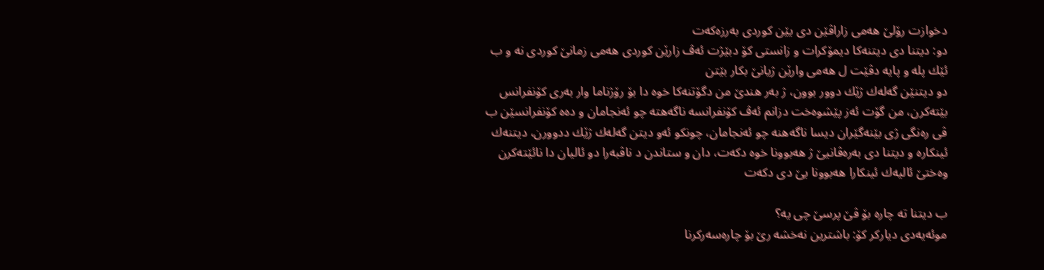دخوازت رۆلێ هه‌مى زاراڤێن دى يێن كوردى به‌رزه‌كه‌ت
دو: ديتنا دى ديتنه‌كا ديمۆكرات و زانستى كۆ دبێژت ئه‌ڤ زارێن كوردى هه‌مى زمانێ كوردى نه‌ و ب ئێك پله‌ و پايه‌ دڤێت ل هه‌مى وارێن ژيانێ بكار بێتن
دو ديتنێن گه‌له‌ك ژێك دوور بوون، ژ به‌ر هندێ من دگۆتنه‌كا خوه‌ دا بۆ رۆژناما وار به‌رى كۆنفرانس بێته‌كرن، من گۆت ئه‌ز پێشوه‌خت دزانم ئه‌ڤ كۆنفرانسه‌ ناگه‌هته‌ چو ئه‌نجامان و ده‌ه كۆنفرانسێن ب ڤى ره‌نگى ژى بێنه‌گێران ديسا ناگه‌هنه‌ چو ئه‌نجامان، چونكو ئه‌و ديتن گه‌له‌ك ژێك ددوورن، ديتنه‌ك ئينكاره‌ و ديتنا دى به‌ره‌ڤانيێ ژ هه‌بوونا خوه‌ دكه‌ت، دان و ستاندن د ناڤبه‌را دو ئاليان دا نائێته‌كرن وه‌ختێ ئاليه‌ك ئينكارا هه‌بوونا يێ دى دكه‌ت

ب ديتنا ته‌ چاره‌ بۆ ڤێ پرسێ چى يه‌؟
موئه‌يه‌دى دياركر كۆ: باشترين نه‌خشه‌ رێ بۆ چاره‌سه‌ركرنا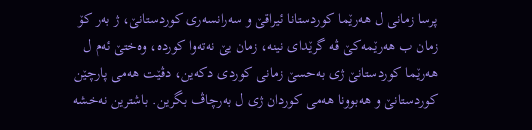پرسا زمانى ل هه‌رێما كوردستانا ئيراقێ و سه‌رانسه‌رى كوردستانێ، ژ به‌ر كۆ زمان ب هه‌رێمه‌كێ ڤه‌ گرێداى نينه‌، زمان يێ نه‌ته‌وا كورده‌، وه‌ختێ ئه‌م ل هه‌رێما كوردستانێ ژى به‌حسێ زمانى كوردى دكه‌ين، دڤێت هه‌مى پارچێن كوردستانێ و هه‌بوونا هه‌مى كوردان ژى ل به‌رچاڤ بگرين. باشترين نه‌خشه‌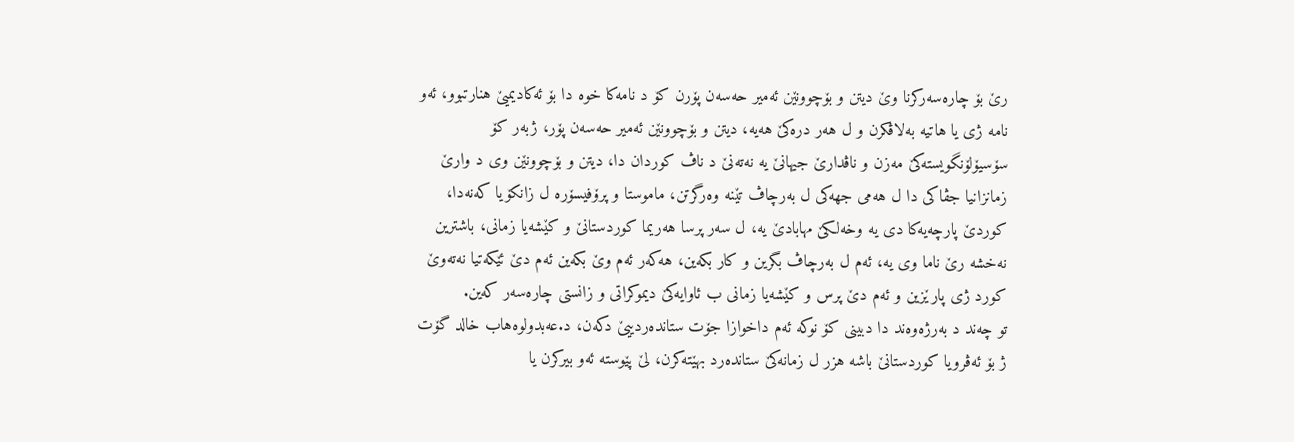رێ بۆ چاره‌سه‌ركرنا وێ ديتن و بۆچوونێن ئه‌مير حه‌سه‌ن پۆرن كۆ د نامه‌كا خوه‌ دا بۆ ئه‌كاديميێ هنارتبوو، ئه‌و نامه‌ ژى يا هاتيه‌ به‌لاڤكرن و ل هه‌ر دره‌كێ هه‌يه‌، ديتن و بۆچوونێن ئه‌مير حه‌سه‌ن پۆر، ژبه‌ر كۆ سۆسيۆلۆنگويسته‌كێ مه‌زن و ناڤدارێ جيهانێ يه‌ نه‌ته‌نێ د ناڤ كوردان دا، ديتن و بۆچوونێن وى د وارێ زمانزانيا جڤاكى دا ل هه‌مى جهه‌كى ل به‌رچاڤ تێنه‌ وه‌رگرتن، ماموستا و پرۆفيسۆره‌ ل زانكۆيا كه‌نه‌دا، كوردێ پارچه‌يه‌كا دى يه‌ وخه‌لكێ مهابادێ يه‌، ل سه‌ر پرسا هه‌ريما كوردستانێ و كێشه‌يا زمانى، باشترين نه‌خشه‌ رێ ناما وى يه‌، ئه‌م ل به‌رچاڤ بگرين و كار بكه‌ين، هه‌كه‌ر ئه‌م وێ بكه‌ين ئه‌م دێ ئێكه‌تيا نه‌ته‌وێ كورد ژى پارێزين و ئه‌م دێ پرس و كێشه‌يا زمانى ب ئاوايه‌كێ ديموكراتى و زانستى چاره‌سه‌ر كه‌ين.
تو چه‌ند د به‌رژه‌وه‌ند دا دبينى كۆ نوكه‌ ئه‌م داخوازا جۆت ستانده‌ردييێ دكه‌ن، د.عه‌بدولوه‌هاب خالد گۆت
ژ بۆ ئه‌ڤرويا كوردستانێ باشه‌ هزر ل زمانه‌كێ ستانده‌رد بهێته‌كرن، لێ پێوسته‌ ئه‌و بيركرن يا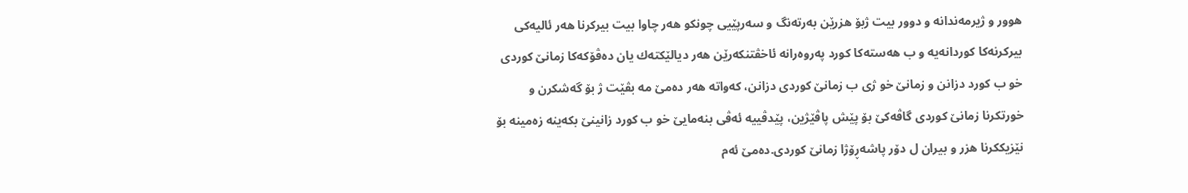هوور و ژيرمه‌ندانه‌ و دوور بيت ژبۆ هزرێن به‌رته‌نگ و سه‌رپێيى چونكو هه‌ر چاوا بيت بيركرنا هه‌ر ئاليه‌كى بيركرنه‌كا كوردانه‌يه‌ و ب هه‌سته‌كا كورد په‌روه‌رانه‌ ئاخڤتنكه‌رێن هه‌ر ديالێكته‌ك يان ده‌ڤۆكه‌كا زمانێ كوردى خو ب كورد دزانن و زمانێ خو ژى ب زمانێ كوردى دزانن، كه‌واته‌ هه‌ر ده‌مێ مه‌ بڤێت ژ بۆ گه‌شكرن و خورتكرنا زمانێ كوردى گاڤه‌كێ بۆ پێش پاڤێژين، پێدڤييه‌ ئه‌ڤى بنه‌مايێ خو ب كورد زانينێ بكه‌ينه‌ زه‌مينه‌ بۆ نێزيككرنا هزر و بيران ل دۆر پاشه‌ڕۆژا زمانێ كوردى.ده‌‌مێ ئه‌م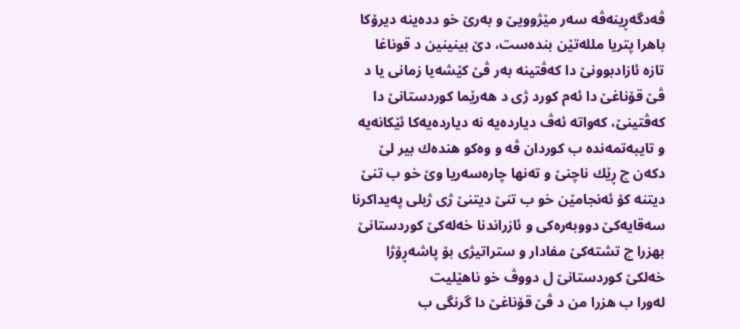ڤه‌دگه‌ڕينه‌ڤه‌ سه‌ر مێژوويێ و به‌رێ خو دده‌ينه‌ ديرۆكا باهرا پتريا ملله‌تێن بنده‌ست، دێ بينينين د قوناغا تازه‌ ئازادبوونێ دا كه‌ڤتينه‌ به‌ر ڤێ كێشه‌يا زمانى يا د ڤێ قۆناغێ دا ئه‌م كورد ژى د هه‌رێما كوردستانێ دا كه‌ڤتينێ، كه‌واته‌ ئه‌ڤ ديارده‌يه‌ نه‌ ديارده‌يه‌كا ئێكانه‌يه‌ و تايبه‌تمه‌نده‌ ب كوردان ڤه‌ و وه‌كو هنده‌ك بير لێ دكه‌ن چ ڕێك ناچنێ و ته‌نها چاره‌سه‌ريا وێ خو ب تنێ ديتنه‌ كۆ ئه‌نجامێن خو ب تنێ ديتنێ ژى ژبلى په‌يداكرنا سه‌قايه‌كێ دووبه‌ره‌كى و ئازراندنا خه‌له‌كێ كوردستانێ بهزرا چ تشته‌كێ مفادار و ستراتيژى بۆ پاشه‌ڕۆژا خه‌لكێ كوردستانێ ل دووڤ خو ناهێليت
له‌ورا ب هزرا من د ڤێ قۆناغێ دا گرنگى ب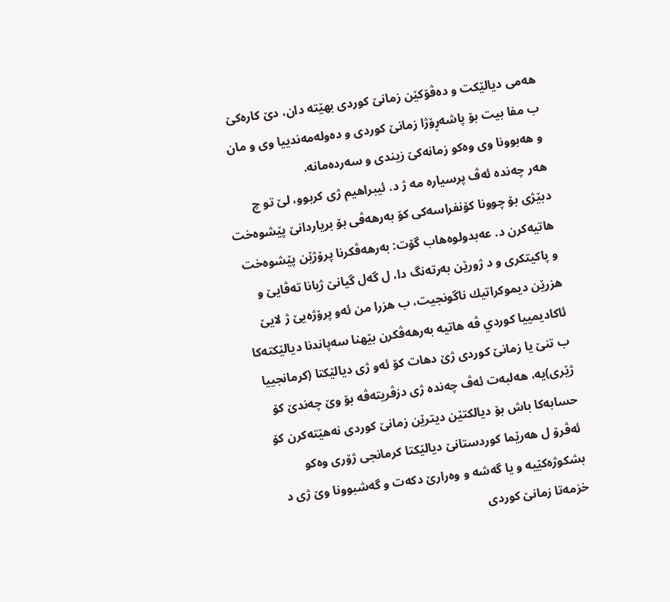هه‌مى ديالێكت و ده‌ڤۆكێن زمانێ كوردى بهێته‌ دان، دێ كاره‌كێ ب مفا بيت بۆ پاشه‌ڕۆژا زمانێ كوردى و ده‌وله‌مه‌ندييا وى و مان و هه‌بوونا وى وه‌كو زمانه‌كێ زيندى و سه‌رده‌مانه‌.
هه‌ر چه‌نده‌ ئه‌ڤ پرسياره‌ مه‌ ژ د. ئيبراهيم ژى كربوو، لێ تو چ دبێژى بۆ چوونا كۆنفراسه‌كى كۆ به‌رهه‌ڤى بۆ برياردانێ پێشوه‌خت هاتيه‌كرن د. عه‌بدولوه‌هاب گۆت: به‌رهه‌ڤكرنا پرۆژێن پێشوه‌خت و پاكيتكرى و د ژورێن به‌رته‌نگ دا، ل گه‌ل گيانێ ژيانا ته‌ڤايێ و هزرێن ديموكراتيك ناگونجيت، ب هزرا من ئه‌و پرۆژه‌يێ ژ لايێ ئاكاديمييا كوردي ڤه‌ هاتيه‌ به‌رهه‌ڤكرن بێهنا سه‌پاندنا ديالێكته‌كا ب تنێ يا زمانێ كوردى ژێ دهات كۆ ئه‌و ژى ديالێكتا (كرمانجييا ژێرى)يه‌، هه‌لبه‌ت ئه‌ڤ چه‌نده‌ ژى دزڤريته‌ڤه‌ بۆ وێ چه‌ندێ كۆ حسابه‌كا باش بۆ ديالكتێن ديترێن زمانێ كوردى نه‌هێته‌كرن كۆ ئه‌ڤرۆ ل هه‌رێما كوردستانێ ديالێكتا كرمانجى ژۆرى وه‌كو بشكوژه‌كێيه‌ و يا گه‌شه‌ و وه‌رارێ دكه‌ت و گه‌شبوونا وێ ژى د خزمه‌تا زمانێ كوردى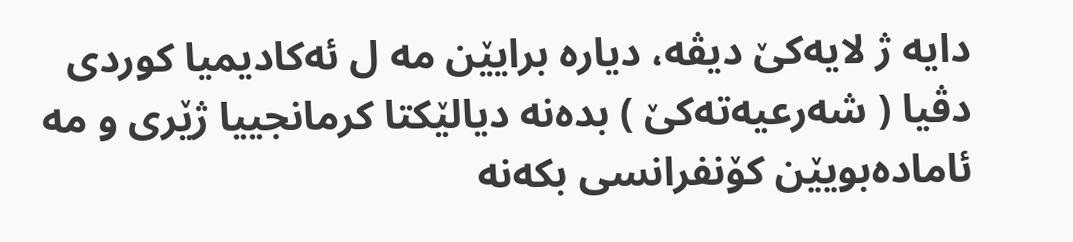دايه‌ ژ لايه‌كێ ديڤه‌، دياره‌ برايێن مه‌ ل ئه‌كاديميا كوردى دڤيا ( شه‌رعيه‌ته‌كێ ) بده‌نه‌ ديالێكتا كرمانجييا ژێرى و مه‌ ئاماده‌بويێن كۆنفرانسى بكه‌نه‌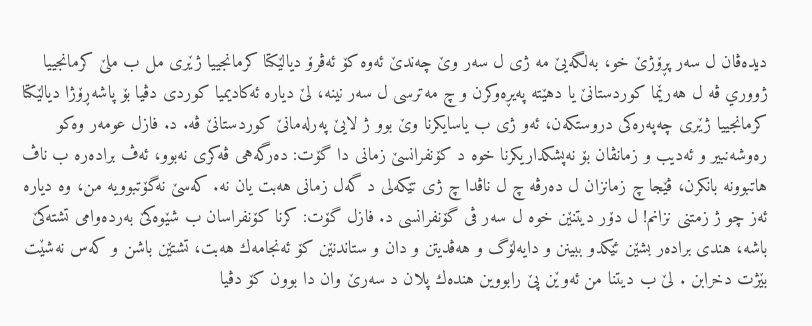ديده‌ڤان ل سه‌ر پڕۆژێ خو، به‌لگه‌يێ مه‌ ژى ل سه‌ر وێ چه‌ندێ ئه‌وه‌ كۆ ئه‌ڤرۆ ديالێكتا كرمانجييا ژێرى مل ب ملێ كرمانجييا ژووري ڤه‌ ل هه‌رێما كوردستانێ يا دهێته‌ په‌يڕه‌وكرن و چ مه‌ترسى ل سه‌ر نينه‌، لێ دياره‌ ئه‌كاديميا كوردى دڤيا بۆ پاشه‌ڕۆژا ديالێكتا كرمانجييا ژێرى چه‌په‌ره‌كى دروستكه‌ن، ئه‌و ژى ب ياسايكرنا وێ بوو ژ لايێ په‌رله‌مانێ كوردستانێ ڤه. د. فازل عومه‌ر وه‌كو ره‌وشه‌نبير و ئه‌ديب و زمانڤان بۆ نه‌پشكداريكرنا خوه‌ د كۆنفرانسێ زمانى دا گۆت: ده‌رگه‌هى ڤه‌كرى نه‌بوو، ئه‌ڤ براده‌ره‌ ب ناڤ هاتبوونه‌ بانكرن، ڤێجا چ زمانزان ل ده‌رڤه‌ چ ل ناڤدا چ ژى تێكه‌لى د گه‌ل زمانى هه‌بت يان نه‌. كه‌سێ نه‌گۆتبوويه‌ من، وه‌ دياره‌ ئه‌ز چو ژ زمتنى نزانم! ل دۆر ديتنێن خوه‌ ل سه‌ر ڤى گۆنفرانسى د. فازل گۆت: كرنا كۆنفراسان ب شێوه‌كێ به‌رده‌وامى تشته‌كێ باشه‌، هندى براده‌ر بشێن ئێكدو ببينن و دايه‌لۆگ و هه‌ڤديتن و دان و ستاندنێن كۆ ئه‌نجامه‌ك هه‌بت، تشتێن باشن و كه‌س نه‌شێت بێژت دخرابن . لێ ب ديتنا من ئه‌وێن پێ رابووين هنده‌ك پلان د سه‌رێ وان دا بوون كۆ دڤيا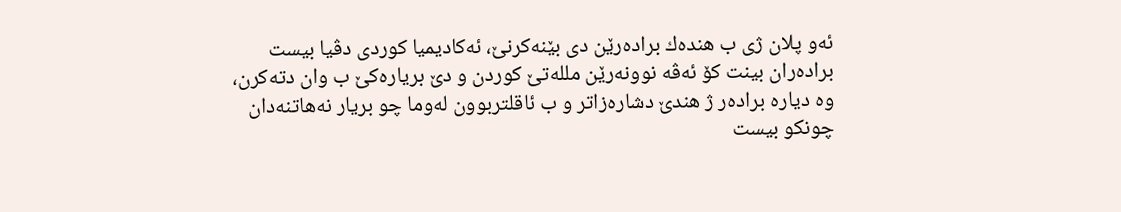ئه‌و پلان ژى ب هنده‌ك براده‌رێن دى بێنه‌كرنێ، ئه‌كاديميا كوردى دڤيا بيست براده‌ران بينت كۆ ئه‌ڤه‌ نوونه‌رێن ملله‌تێ كوردن و دێ برياره‌كێ ب وان دته‌كرن، وه‌ دياره‌ براده‌ر ژ هندێ دشاره‌زاتر و ب ئاقلتربوون له‌وما چو بريار نه‌هاتنه‌دان چونكو بيست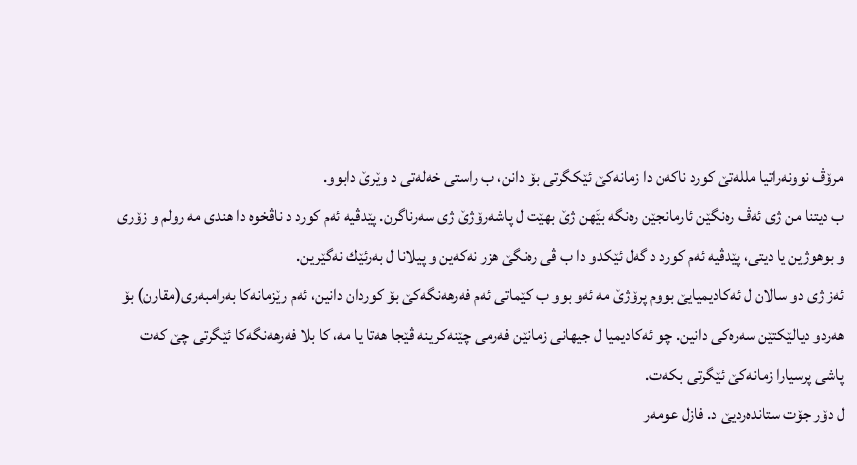مرۆڤ نوونه‌راتيا ملله‌تێ كورد ناكه‌ن دا زمانه‌كێ ئێكگرتى بۆ دانن، ب راستى خه‌له‌تى د وێرێ دابوو.
ب ديتنا من ژى ئه‌ڤ ره‌نگێن ئارمانجێن ره‌نگه‌ بێَهن ژێ بهێت ل پاشه‌رۆژێ ژى سه‌رناگرن. پێدڤيه‌ ئه‌م كورد د ناڤخوه‌ دا هندى مه‌ رولم و زۆرى و بوهوژين يا ديتى، پێدڤيه‌ ئه‌م كورد د گه‌ل ئێكدو دا ب ڤى ره‌نگێ هزر نه‌كه‌ين و پيلانا ل به‌رئێك نه‌گێرين.
ئه‌ز ژى دو سالان ل ئه‌كاديميايێ بووم پرۆژێ مه‌ ئه‌و بوو ب كێماتى ئه‌م فه‌رهه‌نگه‌كێ بۆ كوردان دانين، ئه‌م رێزمانه‌كا به‌رامبه‌رى(مقارن) بۆ هه‌ردو ديالێكتێن سه‌ره‌كى دانين. چو ئه‌كاديميا ل جيهانى زمانێن فه‌رمى چێنه‌كرينه‌ ڤێجا هه‌تا يا مه‌، كا بلا فه‌رهه‌نگه‌كا ئێگرتى چێ كه‌ت پاشى پرسيارا زمانه‌كێ ئێگرتى بكه‌ت.
ل دۆر جۆت ستانده‌رديێ د. فازل عومه‌ر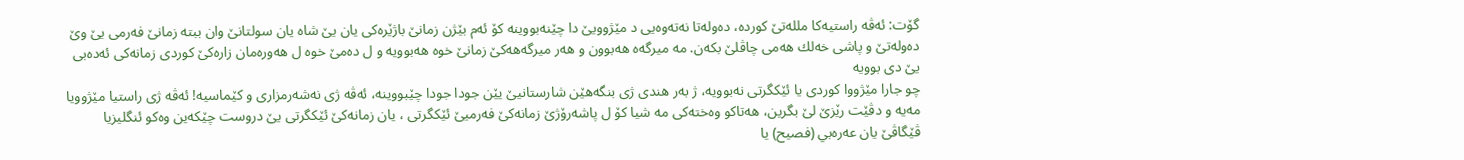گۆت: ئه‌ڤه‌ راستيه‌كا ملله‌تێ كورده‌، ده‌وله‌تا نه‌ته‌وه‌يى د مێژوويێ دا چێنه‌بووينه‌ كۆ ئه‌م بێژن زمانێ باژێره‌كى يان يێ شاه يان سولتانێ وان ببته‌ زمانێ فه‌رمى يێ وێ ده‌وله‌تێ و پاشى خه‌لك هه‌مى چاڤلێ بكه‌ن. مه‌ ميرگه‌ه هه‌بوون و هه‌ر ميرگه‌هه‌كێ زمانێ خوه‌ هه‌بوويه‌ و ل ده‌مێ خوه‌ ل هه‌وره‌مان زاره‌كێ كوردى زمانه‌كى ئه‌ده‌بى يێ دى بوويه‌
چو جارا مێژووا كوردى يا ئێكگرتى نه‌بوويه‌، ژ به‌ر هندى ژى بنگه‌هێن شارستانيێ يێن جودا جودا چێبووينه‌، ئه‌ڤه‌ ژى نه‌شه‌رمزارى و كێماسيه‌! ئه‌ڤه‌ ژى راستيا مێژوويا مه‌يه‌ و دڤێت رێزێ لێ بگرين، هه‌تاكو وه‌خته‌كى مه‌ شيا كۆ ل پاشه‌رۆژێ زمانه‌كێ فه‌رميێ ئێكگرتى ، يان زمانه‌كێ ئێكگرتى يێ دروست چێكه‌ين وه‌كو ئنگليزيا ڤێگاڤێ يان عه‌ره‌بي (فصيح) يا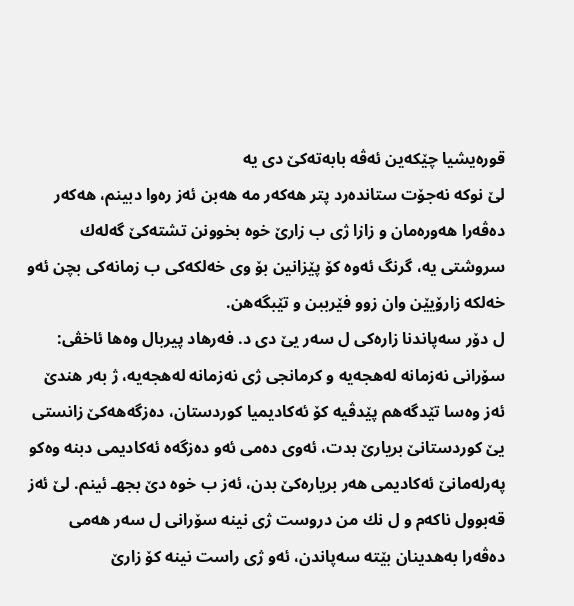قوره‌يشيا چێكه‌ين ئه‌ڤه‌ بابه‌ته‌كێ دی یه‌‌
لێ نوكه‌ نه‌جۆت ستانده‌رد پتر هه‌كه‌ر مه‌ هه‌بن ئه‌ز ره‌وا دبينم، هه‌كه‌ر ده‌ڤه‌را هه‌وره‌مان و زازا ژى ب زارێ خوه‌ بخوونن تشته‌كێ گه‌له‌ك سروشتى يه‌، گرنگ ئه‌وه‌ كۆ پێزانين بۆ وى خه‌لكه‌كى ب زمانه‌كى بچن ئه‌و خه‌لكه‌ زارۆيێن وان زوو فێرببن و تێبگه‌هن.
ل دۆر سه‌پاندنا زاره‌كى ل سه‌ر يێ دى د. فه‌رهاد پيربال وه‌ها ئاخڤى: سۆرانى نه‌زمانه‌ له‌هجه‌يه‌ و كرمانجى ژى نه‌زمانه‌ له‌هجه‌يه‌، ژ به‌ر هندێ ئه‌ز وه‌سا تێدگه‌هم پێدڤيه‌ كۆ ئه‌كاديميا كوردستان، ده‌زگه‌هه‌كێ زانستى يێ كوردستانێ بريارێ بدت، ئه‌وى ده‌مى ئه‌و ده‌زگه‌ه ئه‌كاديمى دبنه‌ وه‌كو په‌رله‌مانێ ئه‌كاديمى هه‌ر برياره‌كێ بدن، ئه‌ز ب خوه‌ دێ بجهـ ئينم. لێ ئه‌ز قه‌بوول ناكه‌م و ل نك من دروست ژى نينه‌ سۆرانى ل سه‌ر هه‌مى ده‌ڤه‌را به‌هدينان بێته‌ سه‌پاندن، ئه‌و ژى راست نينه‌ كۆ زارێ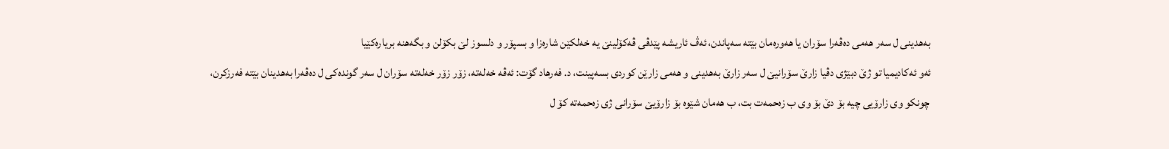به‌هدينى ل سه‌ر هه‌مى ده‌ڤه‌را سۆران یا هه‌وره‌مان بێته‌ سه‌پاندن، ئه‌ڤ ئاريشه‌ پێدڤى ڤه‌كۆلينێ يه‌ خه‌لكێن شاره‌زا و بسپۆر و دلسوز لێ بكۆلن و بگه‌هنه‌ برياره‌كێیا
ئه‌و ئه‌كاديميا تو ژێ دبێژى دڤيا زارێ سۆرانيێ ل سه‌ر زارێ به‌هدينى و هه‌مى زارێن كوردى بسه‌پينت، د. فه‌رهاد گۆت: ئه‌ڤه‌ خه‌له‌ته‌، زۆر زۆر خه‌له‌ته‌ سۆران ل سه‌ر گونده‌كى ل ده‌ڤه‌را به‌هدينان بێته‌ فه‌رزكرن، چونكو وى زارۆيى چيه‌ بۆ دێ بۆ وى ب زه‌حمه‌ت بت، ب هه‌مان شێوه‌ بۆ زارۆيێ سۆرانى ژى زه‌حمه‌ته‌ كۆ ل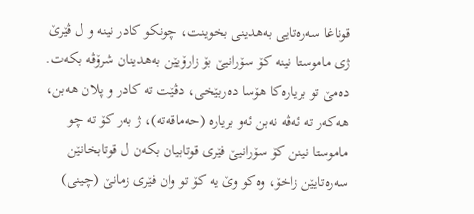قوناغا سه‌ره‌تايى به‌هدينى بخوينت، چونكو كادر نينه‌ و ل ڤێرێ ژى ماموستا نينه‌ كۆ سۆرانيێ بۆ زارۆيێن به‌هدينان شرۆڤه‌ بكه‌ت. ده‌مێ تو برياره‌كا هۆسا ده‌ربێخى، دڤێت ته‌ كادر و پلان هه‌بن، هه‌كه‌ر ته‌ ئه‌ڤه‌ نه‌بن ئه‌و برياره‌ (حه‌ماقه‌ته‌)، ژ به‌ر كۆ ته‌ چو ماموستا نينن كۆ سۆرانيێ فێرى قوتابيان بكه‌ن ل قوتابخانێن سه‌ره‌تايێن زاخۆ، وه‌كو وێ يه‌ كۆ تو وان فێرى زمانێ (چينى)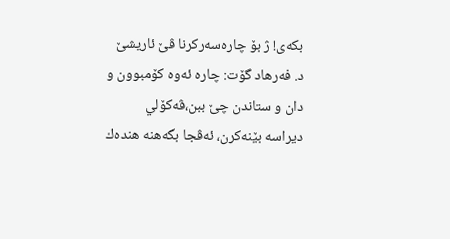بكه‌ى! ژ بۆ چاره‌سه‌ركرنا ڤێ ئاريشێ د. فه‌رهاد گۆت: چاره‌ ئه‌وه‌ كۆمبوون و دان و ستاندن چێ ببن،ڤه‌كۆلي ديراسه‌ بێنه‌كرن، ئه‌ڤجا بگه‌هنه‌ هنده‌ك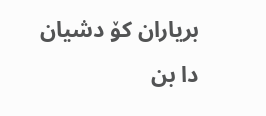برياران كۆ دشيان دا بن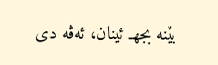بێنه‌ بجهـ ئينان، ئه‌ڤه‌ دى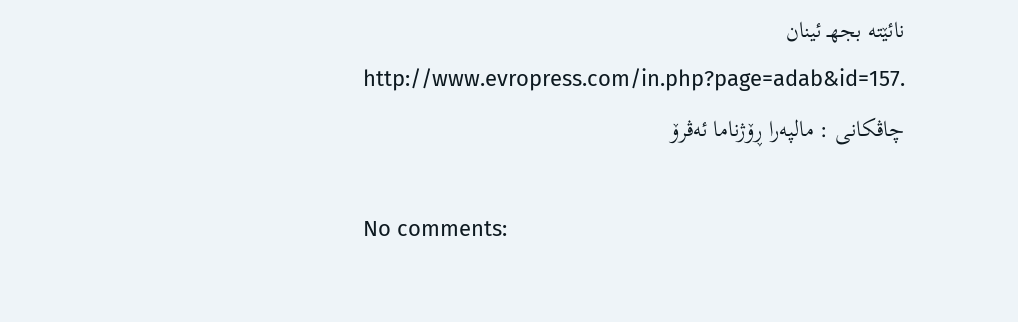نائێته‌ بجهـ ئينان
http://www.evropress.com/in.php?page=adab&id=157.
چاڤکانی : مالپه‌را ڕۆژناما ئه‌ڤرۆ

No comments: